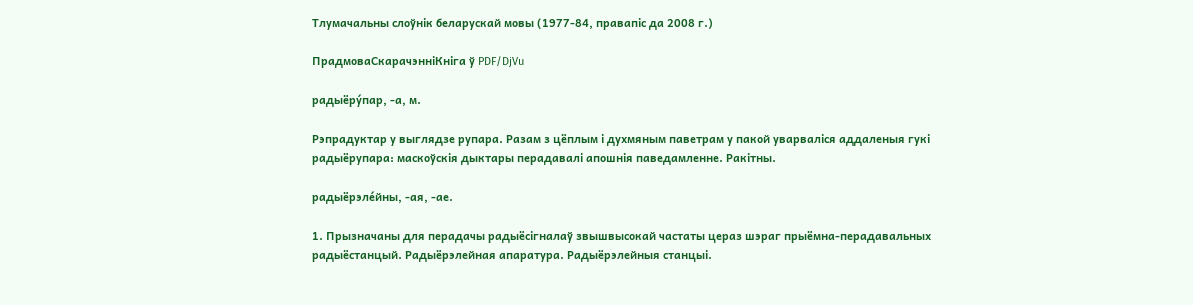Тлумачальны слоўнік беларускай мовы (1977-84, правапіс да 2008 г.)

ПрадмоваСкарачэнніКніга ў PDF/DjVu

радыёру́пар, ‑а, м.

Рэпрадуктар у выглядзе рупара. Разам з цёплым і духмяным паветрам у пакой уварваліся аддаленыя гукі радыёрупара: маскоўскія дыктары перадавалі апошнія паведамленне. Ракітны.

радыёрэле́йны, ‑ая, ‑ае.

1. Прызначаны для перадачы радыёсігналаў звышвысокай частаты цераз шэраг прыёмна-перадавальных радыёстанцый. Радыёрэлейная апаратура. Радыёрэлейныя станцыі.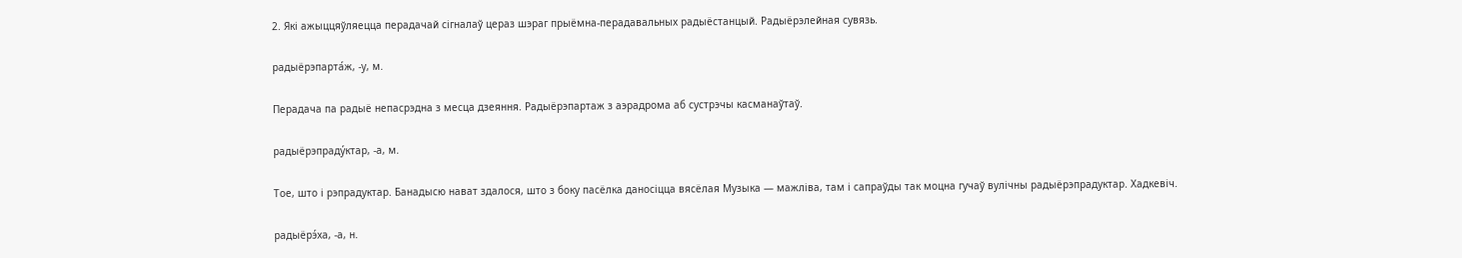2. Які ажыццяўляецца перадачай сігналаў цераз шэраг прыёмна-перадавальных радыёстанцый. Радыёрэлейная сувязь.

радыёрэпарта́ж, ‑у, м.

Перадача па радыё непасрэдна з месца дзеяння. Радыёрэпартаж з аэрадрома аб сустрэчы касманаўтаў.

радыёрэпраду́ктар, ‑а, м.

Тое, што і рэпрадуктар. Банадысю нават здалося, што з боку пасёлка даносіцца вясёлая Музыка — мажліва, там і сапраўды так моцна гучаў вулічны радыёрэпрадуктар. Хадкевіч.

радыёрэ́ха, ‑а, н.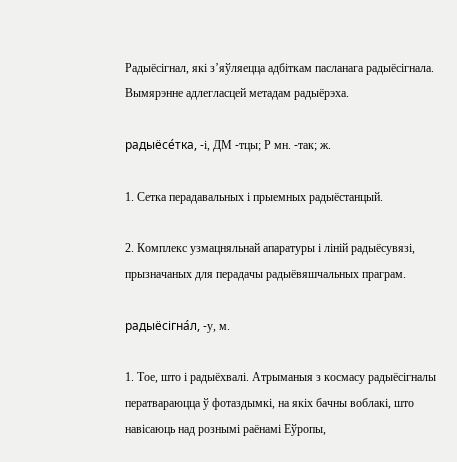Радыёсігнал, які з’яўляецца адбіткам пасланага радыёсігнала. Вымярэнне адлегласцей метадам радыёрэха.

радыёсе́тка, ‑і, ДМ ‑тцы; Р мн. ‑так; ж.

1. Сетка перадавальных і прыемных радыёстанцый.

2. Комплекс узмацняльнай апаратуры і ліній радыёсувязі, прызначаных для перадачы радыёвяшчальных праграм.

радыёсігна́л, ‑у, м.

1. Тое, што і радыёхвалі. Атрыманыя з космасу радыёсігналы ператвараюцца ў фотаздымкі, на якіх бачны воблакі, што навісаюць над рознымі раёнамі Еўропы,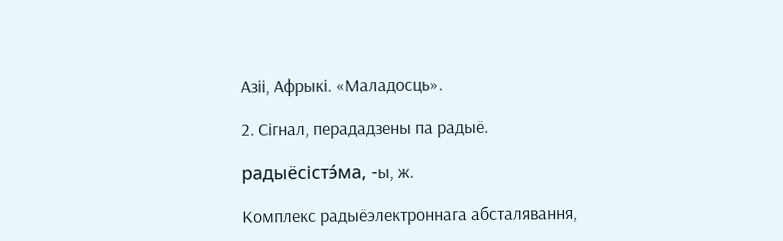Азіі, Афрыкі. «Маладосць».

2. Сігнал, перададзены па радыё.

радыёсістэ́ма, ‑ы, ж.

Комплекс радыёэлектроннага абсталявання,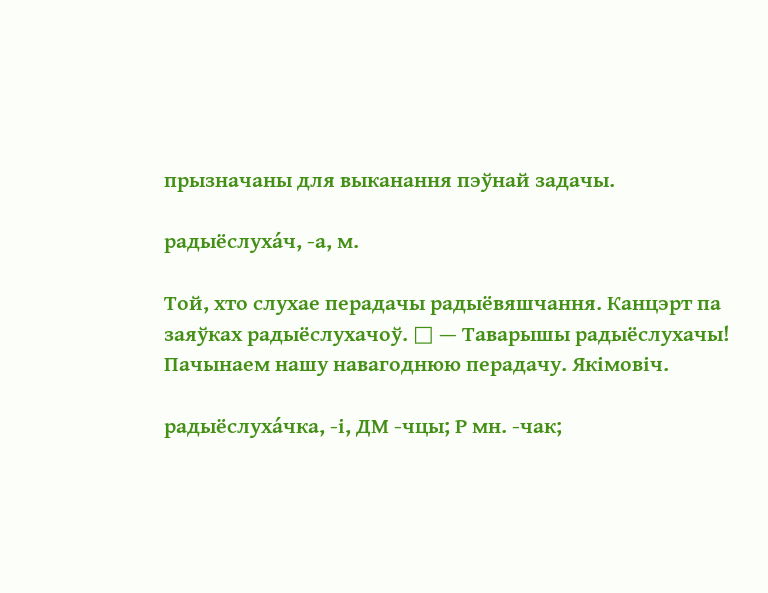прызначаны для выканання пэўнай задачы.

радыёслуха́ч, ‑а, м.

Той, хто слухае перадачы радыёвяшчання. Канцэрт па заяўках радыёслухачоў. □ — Таварышы радыёслухачы! Пачынаем нашу навагоднюю перадачу. Якімовіч.

радыёслуха́чка, ‑і, ДМ ‑чцы; Р мн. ‑чак;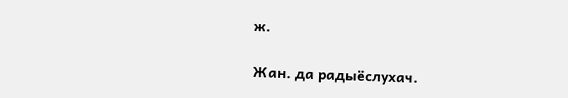ж.

Жан. да радыёслухач.